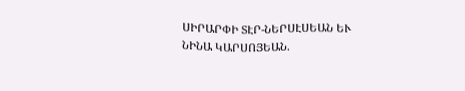ՍԻՐԱՐՓԻ ՏԷՐ-ՆԵՐՍԷՍԵԱՆ ԵՒ ՆԻՆԱ ԿԱՐՍՈՅԵԱՆ.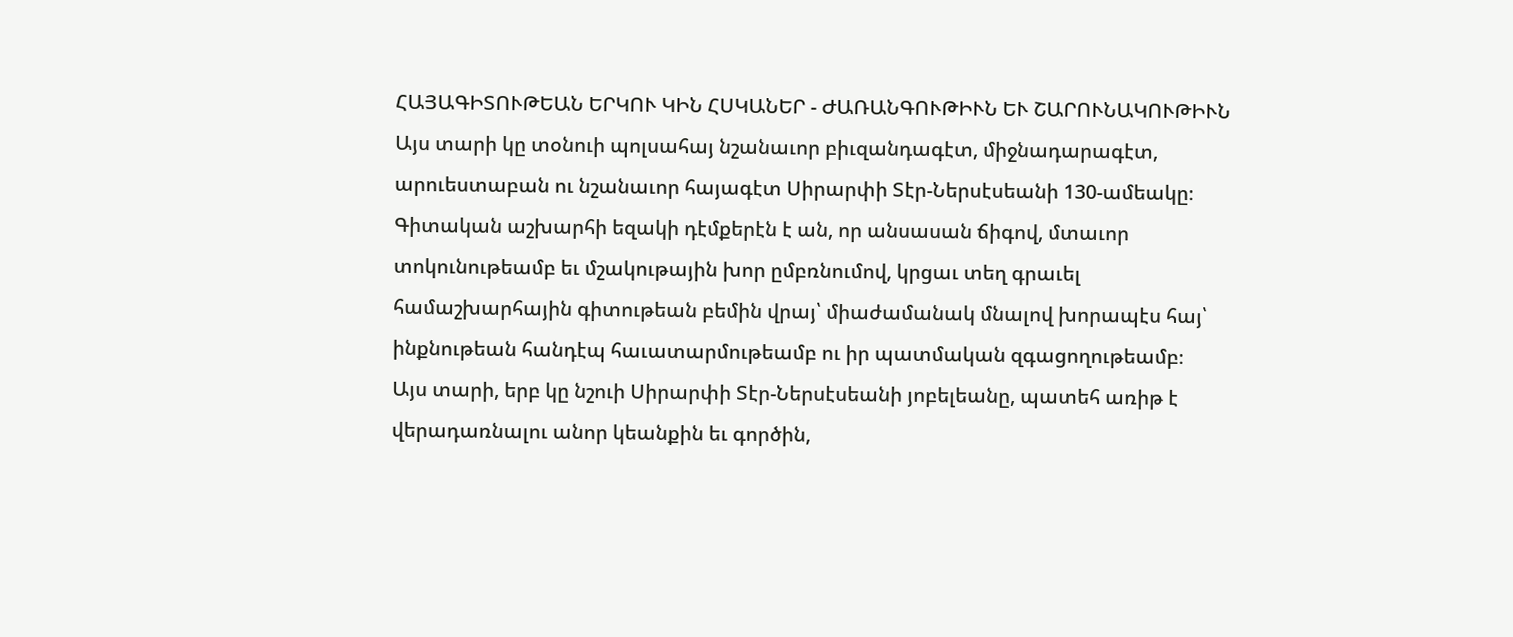ՀԱՅԱԳԻՏՈՒԹԵԱՆ ԵՐԿՈՒ ԿԻՆ ՀՍԿԱՆԵՐ - ԺԱՌԱՆԳՈՒԹԻՒՆ ԵՒ ՇԱՐՈՒՆԱԿՈՒԹԻՒՆ
Այս տարի կը տօնուի պոլսահայ նշանաւոր բիւզանդագէտ, միջնադարագէտ, արուեստաբան ու նշանաւոր հայագէտ Սիրարփի Տէր-Ներսէսեանի 130-ամեակը։
Գիտական աշխարհի եզակի դէմքերէն է ան, որ անսասան ճիգով, մտաւոր տոկունութեամբ եւ մշակութային խոր ըմբռնումով, կրցաւ տեղ գրաւել համաշխարհային գիտութեան բեմին վրայ՝ միաժամանակ մնալով խորապէս հայ՝ ինքնութեան հանդէպ հաւատարմութեամբ ու իր պատմական զգացողութեամբ։
Այս տարի, երբ կը նշուի Սիրարփի Տէր-Ներսէսեանի յոբելեանը, պատեհ առիթ է վերադառնալու անոր կեանքին եւ գործին,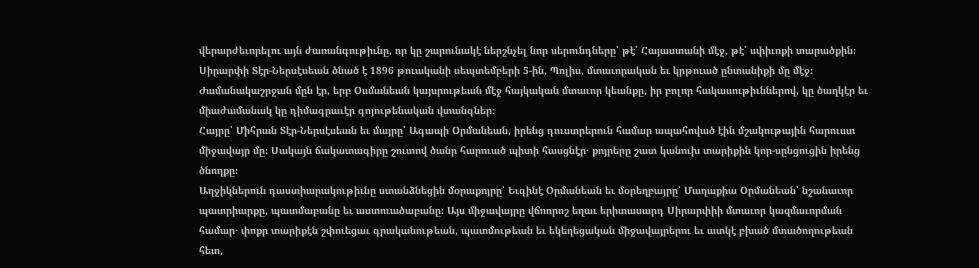վերարժեւորելու այն ժառանգութիւնը, որ կը շարունակէ ներշնչել նոր սերունդները՝ թէ՛ Հայաստանի մէջ, թէ՛ սփիւռքի տարածքին։
Սիրարփի Տէր-Ներսէսեան ծնած է 1896 թուականի սեպտեմբերի 5-ին, Պոլիս, մտաւորական եւ կրթուած ընտանիքի մը մէջ։ Ժամանակաշրջան մըն էր, երբ Օսմանեան կայսրութեան մէջ հայկական մտաւոր կեանքը, իր բոլոր հակասութիւններով, կը ծաղկէր եւ միաժամանակ կը դիմագրաւէր գոյութենական վտանգներ։
Հայրը՝ Միհրան Տէր-Ներսէսեան եւ մայրը՝ Ագապի Օրմանեան, իրենց դուստրերուն համար ապահոված էին մշակութային հարուստ միջավայր մը։ Սակայն ճակատագիրը շուտով ծանր հարուած պիտի հասցնէր․ քոյրերը շատ կանուխ տարիքին կոր-սընցուցին իրենց ծնողքը։
Աղջիկներուն դաստիարակութիւնը ստանձնեցին մօրաքոյրը՝ Եւգինէ Օրմանեան եւ մօրեղբայրը՝ Մաղաքիա Օրմանեան՝ նշանաւոր պատրիարքը, պատմաբանը եւ աստուածաբանը։ Այս միջավայրը վճռորոշ եղաւ երիտասարդ Սիրարփիի մտաւոր կազմաւորման համար․ փոքր տարիքէն շփուեցաւ գրականութեան, պատմութեան եւ եկեղեցական միջավայրերու եւ ատկէ բխած մտածողութեան հետ,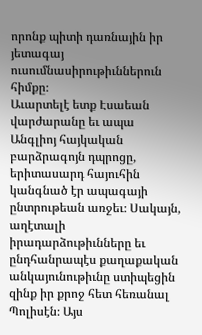որոնք պիտի դառնային իր յետագայ ուսումնասիրութիւններուն հիմքը։
Աւարտելէ ետք Էսաեան վարժարանը եւ ապա Անգլիոյ հայկական բարձրագոյն դպրոցը, երիտասարդ հայուհին կանգնած էր ապագայի ընտրութեան առջեւ։ Սակայն, աղէտալի իրադարձութիւնները եւ ընդհանրապէս քաղաքական անկայունութիւնը ստիպեցին զինք իր քրոջ հետ հեռանալ Պոլիսէն։ Այս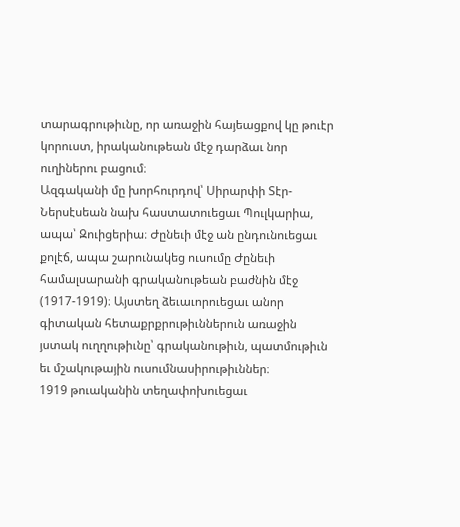տարագրութիւնը, որ առաջին հայեացքով կը թուէր կորուստ, իրականութեան մէջ դարձաւ նոր ուղիներու բացում։
Ազգականի մը խորհուրդով՝ Սիրարփի Տէր-Ներսէսեան նախ հաստատուեցաւ Պուլկարիա, ապա՝ Զուիցերիա։ Ժընեւի մէջ ան ընդունուեցաւ քոլէճ, ապա շարունակեց ուսումը Ժընեւի համալսարանի գրականութեան բաժնին մէջ (1917-1919)։ Այստեղ ձեւաւորուեցաւ անոր գիտական հետաքրքրութիւններուն առաջին յստակ ուղղութիւնը՝ գրականութիւն, պատմութիւն եւ մշակութային ուսումնասիրութիւններ։
1919 թուականին տեղափոխուեցաւ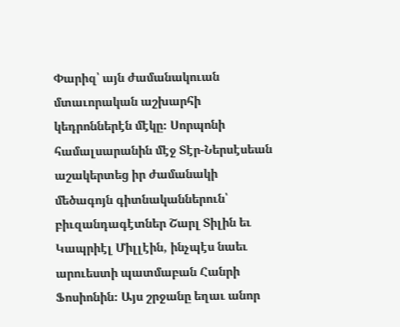Փարիզ՝ այն ժամանակուան մտաւորական աշխարհի կեդրոններէն մէկը։ Սորպոնի համալսարանին մէջ Տէր-Ներսէսեան աշակերտեց իր ժամանակի մեծագոյն գիտնականներուն՝ բիւզանդագէտներ Շարլ Տիլին եւ Կապրիէլ Միլլէին, ինչպէս նաեւ արուեստի պատմաբան Հանրի Ֆոսիոնին։ Այս շրջանը եղաւ անոր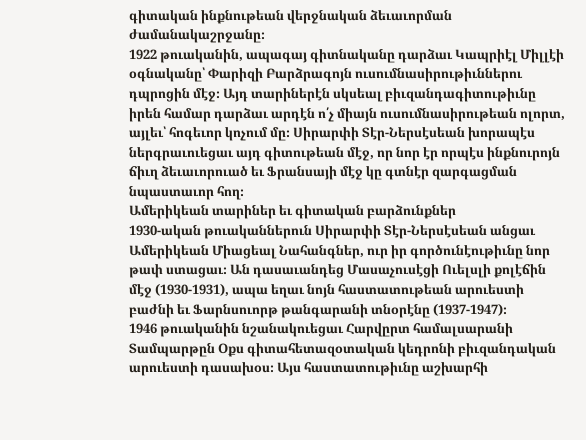գիտական ինքնութեան վերջնական ձեւաւորման ժամանակաշրջանը։
1922 թուականին, ապագայ գիտնականը դարձաւ Կապրիէլ Միլլէի օգնականը՝ Փարիզի Բարձրագոյն ուսումնասիրութիւններու դպրոցին մէջ։ Այդ տարիներէն սկսեալ բիւզանդագիտութիւնը իրեն համար դարձաւ արդէն ո՛չ միայն ուսումնասիրութեան ոլորտ, այլեւ՝ հոգեւոր կոչում մը։ Սիրարփի Տէր-Ներսէսեան խորապէս ներգրաւուեցաւ այդ գիտութեան մէջ, որ նոր էր որպէս ինքնուրոյն ճիւղ ձեւաւորուած եւ Ֆրանսայի մէջ կը գտնէր զարգացման նպաստաւոր հող։
Ամերիկեան տարիներ եւ գիտական բարձունքներ
1930-ական թուականներուն Սիրարփի Տէր-Ներսէսեան անցաւ Ամերիկեան Միացեալ Նահանգներ, ուր իր գործունէութիւնը նոր թափ ստացաւ։ Ան դասաւանդեց Մասաչուսէցի Ուելսլի քոլէճին մէջ (1930-1931), ապա եղաւ նոյն հաստատութեան արուեստի բաժնի եւ Ֆարնսուորթ թանգարանի տնօրէնը (1937-1947)։
1946 թուականին նշանակուեցաւ Հարվըրտ համալսարանի Տամպարթըն Օքս գիտահետազօտական կեդրոնի բիւզանդական արուեստի դասախօս։ Այս հաստատութիւնը աշխարհի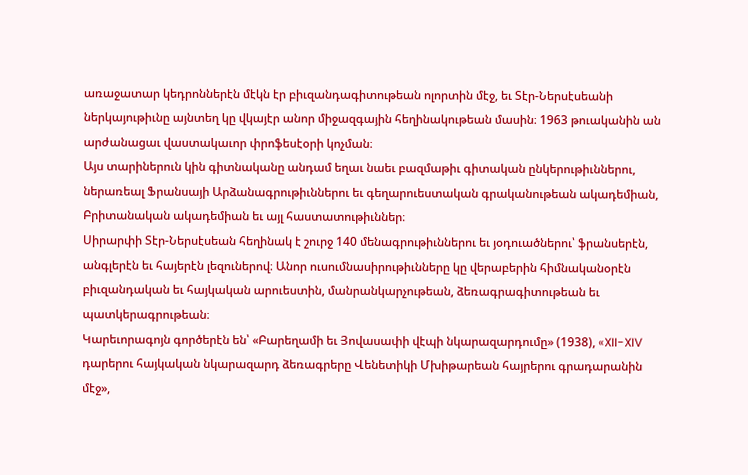առաջատար կեդրոններէն մէկն էր բիւզանդագիտութեան ոլորտին մէջ, եւ Տէր-Ներսէսեանի ներկայութիւնը այնտեղ կը վկայէր անոր միջազգային հեղինակութեան մասին։ 1963 թուականին ան արժանացաւ վաստակաւոր փրոֆեսէօրի կոչման։
Այս տարիներուն կին գիտնականը անդամ եղաւ նաեւ բազմաթիւ գիտական ընկերութիւններու, ներառեալ Ֆրանսայի Արձանագրութիւններու եւ գեղարուեստական գրականութեան ակադեմիան, Բրիտանական ակադեմիան եւ այլ հաստատութիւններ։
Սիրարփի Տէր-Ներսէսեան հեղինակ է շուրջ 140 մենագրութիւններու եւ յօդուածներու՝ ֆրանսերէն, անգլերէն եւ հայերէն լեզուներով։ Անոր ուսումնասիրութիւնները կը վերաբերին հիմնականօրէն բիւզանդական եւ հայկական արուեստին, մանրանկարչութեան, ձեռագրագիտութեան եւ պատկերագրութեան։
Կարեւորագոյն գործերէն են՝ «Բարեղամի եւ Յովասափի վէպի նկարազարդումը» (1938), «XII-XIV դարերու հայկական նկարազարդ ձեռագրերը Վենետիկի Մխիթարեան հայրերու գրադարանին մէջ»,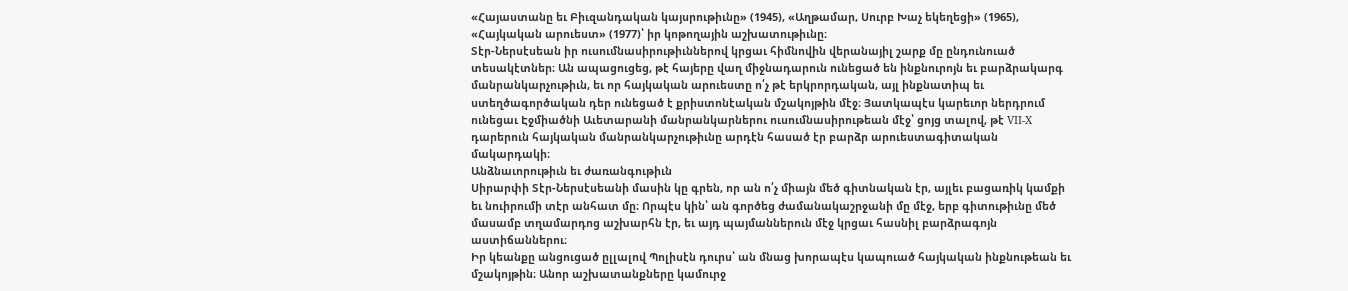«Հայաստանը եւ Բիւզանդական կայսրութիւնը» (1945), «Աղթամար, Սուրբ Խաչ եկեղեցի» (1965), «Հայկական արուեստ» (1977)՝ իր կոթողային աշխատութիւնը։
Տէր-Ներսէսեան իր ուսումնասիրութիւններով կրցաւ հիմնովին վերանայիլ շարք մը ընդունուած տեսակէտներ։ Ան ապացուցեց, թէ հայերը վաղ միջնադարուն ունեցած են ինքնուրոյն եւ բարձրակարգ մանրանկարչութիւն, եւ որ հայկական արուեստը ո՛չ թէ երկրորդական, այլ ինքնատիպ եւ ստեղծագործական դեր ունեցած է քրիստոնէական մշակոյթին մէջ։ Յատկապէս կարեւոր ներդրում ունեցաւ Էջմիածնի Աւետարանի մանրանկարներու ուսումնասիրութեան մէջ՝ ցոյց տալով, թէ VII-X դարերուն հայկական մանրանկարչութիւնը արդէն հասած էր բարձր արուեստագիտական մակարդակի։
Անձնաւորութիւն եւ ժառանգութիւն
Սիրարփի Տէր-Ներսէսեանի մասին կը գրեն, որ ան ո՛չ միայն մեծ գիտնական էր, այլեւ բացառիկ կամքի եւ նուիրումի տէր անհատ մը։ Որպէս կին՝ ան գործեց ժամանակաշրջանի մը մէջ, երբ գիտութիւնը մեծ մասամբ տղամարդոց աշխարհն էր, եւ այդ պայմաններուն մէջ կրցաւ հասնիլ բարձրագոյն աստիճաններու։
Իր կեանքը անցուցած ըլլալով Պոլիսէն դուրս՝ ան մնաց խորապէս կապուած հայկական ինքնութեան եւ մշակոյթին։ Անոր աշխատանքները կամուրջ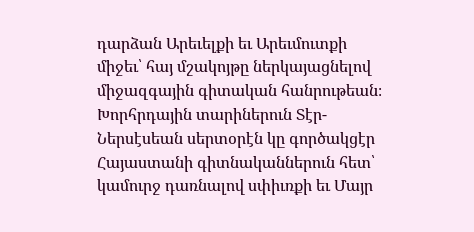դարձան Արեւելքի եւ Արեւմուտքի միջեւ՝ հայ մշակոյթը ներկայացնելով միջազգային գիտական հանրութեան։ Խորհրդային տարիներուն Տէր-Ներսէսեան սերտօրէն կը գործակցէր Հայաստանի գիտնականներուն հետ՝ կամուրջ դառնալով սփիւռքի եւ Մայր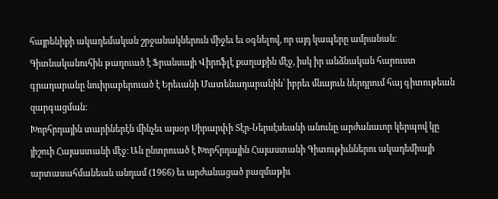հայրենիքի ակադեմական շրջանակներուն միջեւ եւ օգնելով, որ այդ կապերը ամրանան։
Գիտնականուհին թաղուած է Ֆրանսայի Վիրոֆլէ քաղաքին մէջ, իսկ իր անձնական հարուստ գրադարանը նուիրաբերուած է Երեւանի Մատենադարանին՝ իբրեւ մնայուն ներդրում հայ գիտութեան զարգացման։
Խորհրդային տարիներէն մինչեւ այսօր Սիրարփի Տէր-Ներսէսեանի անունը արժանաւոր կերպով կը յիշուի Հայաստանի մէջ։ Ան ընտրուած է Խորհրդային Հայաստանի Գիտութիւններու ակադեմիայի արտասահմանեան անդամ (1966) եւ արժանացած բազմաթիւ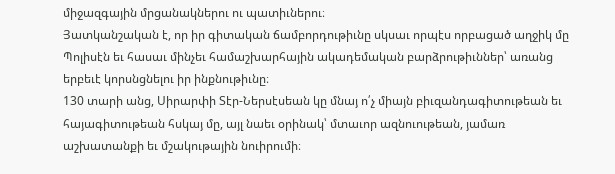միջազգային մրցանակներու ու պատիւներու։
Յատկանշական է, որ իր գիտական ճամբորդութիւնը սկսաւ որպէս որբացած աղջիկ մը Պոլիսէն եւ հասաւ մինչեւ համաշխարհային ակադեմական բարձրութիւններ՝ առանց երբեւէ կորսնցնելու իր ինքնութիւնը։
130 տարի անց, Սիրարփի Տէր-Ներսէսեան կը մնայ ո՛չ միայն բիւզանդագիտութեան եւ հայագիտութեան հսկայ մը, այլ նաեւ օրինակ՝ մտաւոր ազնուութեան, յամառ աշխատանքի եւ մշակութային նուիրումի։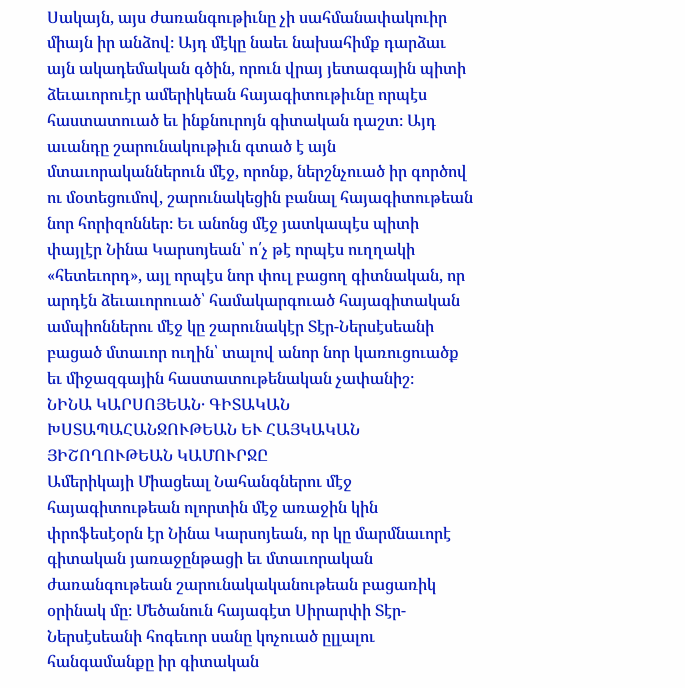Սակայն, այս ժառանգութիւնը չի սահմանափակուիր միայն իր անձով։ Այդ մէկը նաեւ նախահիմք դարձաւ այն ակադեմական գծին, որուն վրայ յետագային պիտի ձեւաւորուէր ամերիկեան հայագիտութիւնը որպէս հաստատուած եւ ինքնուրոյն գիտական դաշտ։ Այդ աւանդը շարունակութիւն գտած է այն մտաւորականներուն մէջ, որոնք, ներշնչուած իր գործով ու մօտեցումով, շարունակեցին բանալ հայագիտութեան նոր հորիզոններ։ Եւ անոնց մէջ յատկապէս պիտի փայլէր Նինա Կարսոյեան՝ ո՛չ թէ որպէս ուղղակի «հետեւորդ», այլ որպէս նոր փուլ բացող գիտնական, որ արդէն ձեւաւորուած՝ համակարգուած հայագիտական ամպիոններու մէջ կը շարունակէր Տէր-Ներսէսեանի բացած մտաւոր ուղին՝ տալով անոր նոր կառուցուածք եւ միջազգային հաստատութենական չափանիշ։
ՆԻՆԱ ԿԱՐՍՈՅԵԱՆ․ ԳԻՏԱԿԱՆ ԽՍՏԱՊԱՀԱՆՋՈՒԹԵԱՆ ԵՒ ՀԱՅԿԱԿԱՆ ՅԻՇՈՂՈՒԹԵԱՆ ԿԱՄՈՒՐՋԸ
Ամերիկայի Միացեալ Նահանգներու մէջ հայագիտութեան ոլորտին մէջ առաջին կին փրոֆեսէօրն էր Նինա Կարսոյեան, որ կը մարմնաւորէ գիտական յառաջընթացի եւ մտաւորական ժառանգութեան շարունակականութեան բացառիկ օրինակ մը։ Մեծանուն հայագէտ Սիրարփի Տէր-Ներսէսեանի հոգեւոր սանը կոչուած ըլլալու հանգամանքը իր գիտական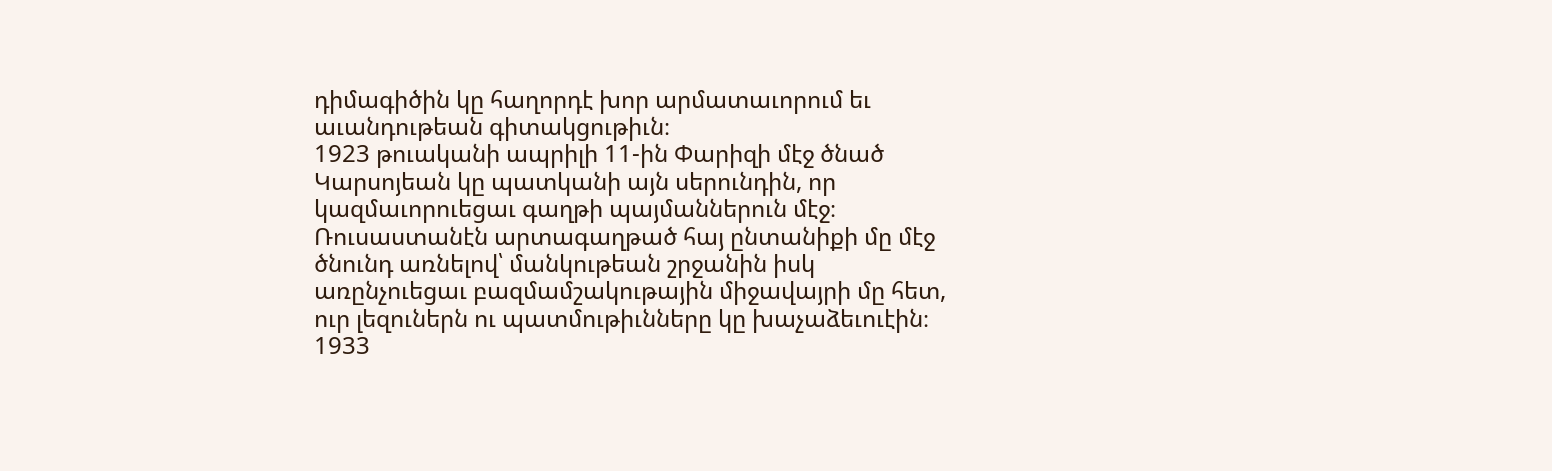դիմագիծին կը հաղորդէ խոր արմատաւորում եւ աւանդութեան գիտակցութիւն։
1923 թուականի ապրիլի 11-ին Փարիզի մէջ ծնած Կարսոյեան կը պատկանի այն սերունդին, որ կազմաւորուեցաւ գաղթի պայմաններուն մէջ։ Ռուսաստանէն արտագաղթած հայ ընտանիքի մը մէջ ծնունդ առնելով՝ մանկութեան շրջանին իսկ առընչուեցաւ բազմամշակութային միջավայրի մը հետ, ուր լեզուներն ու պատմութիւնները կը խաչաձեւուէին։ 1933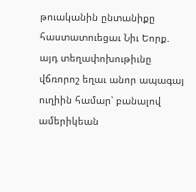թուականին ընտանիքը հաստատուեցաւ Նիւ Եորք. այդ տեղափոխութիւնը վճռորոշ եղաւ անոր ապագայ ուղիին համար՝ բանալով ամերիկեան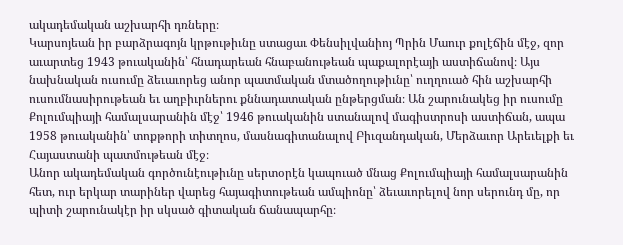ակադեմական աշխարհի դռները։
Կարսոյեան իր բարձրագոյն կրթութիւնը ստացաւ Փենսիլվանիոյ Պրին Մաուր քոլէճին մէջ, զոր աւարտեց 1943 թուականին՝ հնադարեան հնաբանութեան պաքալորէայի աստիճանով։ Այս նախնական ուսումը ձեւաւորեց անոր պատմական մտածողութիւնը՝ ուղղուած հին աշխարհի ուսումնասիրութեան եւ աղբիւրներու քննադատական ընթերցման։ Ան շարունակեց իր ուսումը Քոլումպիայի համալսարանին մէջ՝ 1946 թուականին ստանալով մագիստրոսի աստիճան, ապա 1958 թուականին՝ տոքթորի տիտղոս, մասնագիտանալով Բիւզանդական, Մերձաւոր Արեւելքի եւ Հայաստանի պատմութեան մէջ։
Անոր ակադեմական գործունէութիւնը սերտօրէն կապուած մնաց Քոլումպիայի համալսարանին հետ, ուր երկար տարիներ վարեց հայագիտութեան ամպիոնը՝ ձեւաւորելով նոր սերունդ մը, որ պիտի շարունակէր իր սկսած գիտական ճանապարհը։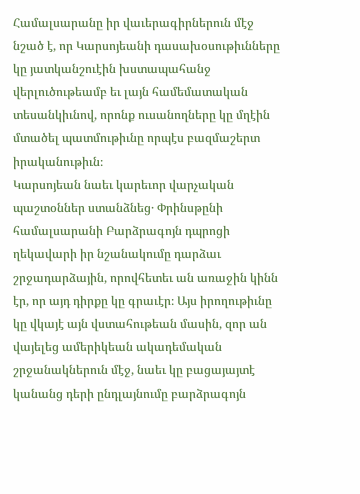Համալսարանը իր վաւերագիրներուն մէջ նշած է, որ Կարսոյեանի դասախօսութիւնները կը յատկանշուէին խստապահանջ վերլուծութեամբ եւ լայն համեմատական տեսանկիւնով, որոնք ուսանողները կը մղէին մտածել պատմութիւնը որպէս բազմաշերտ իրականութիւն։
Կարսոյեան նաեւ կարեւոր վարչական պաշտօններ ստանձնեց․ Փրինսթընի համալսարանի Բարձրագոյն դպրոցի ղեկավարի իր նշանակումը դարձաւ շրջադարձային, որովհետեւ ան առաջին կինն էր, որ այդ դիրքը կը գրաւէր։ Այս իրողութիւնը կը վկայէ այն վստահութեան մասին, զոր ան վայելեց ամերիկեան ակադեմական շրջանակներուն մէջ, նաեւ կը բացայայտէ կանանց դերի ընդլայնումը բարձրագոյն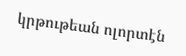կրթութեան ոլորտէն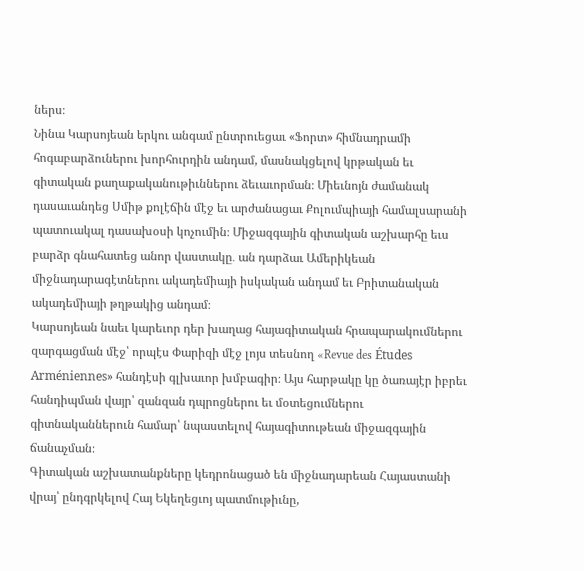ներս։
Նինա Կարսոյեան երկու անգամ ընտրուեցաւ «Ֆորտ» հիմնադրամի հոգաբարձուներու խորհուրդին անդամ, մասնակցելով կրթական եւ գիտական քաղաքականութիւններու ձեւաւորման։ Միեւնոյն ժամանակ դասաւանդեց Սմիթ քոլէճին մէջ եւ արժանացաւ Քոլումպիայի համալսարանի պատուակալ դասախօսի կոչումին։ Միջազգային գիտական աշխարհը եւս բարձր գնահատեց անոր վաստակը․ ան դարձաւ Ամերիկեան միջնադարագէտներու ակադեմիայի իսկական անդամ եւ Բրիտանական ակադեմիայի թղթակից անդամ։
Կարսոյեան նաեւ կարեւոր դեր խաղաց հայագիտական հրապարակումներու զարգացման մէջ՝ որպէս Փարիզի մէջ լոյս տեսնող «Revue des Études Arméniennes» հանդէսի գլխաւոր խմբագիր։ Այս հարթակը կը ծառայէր իբրեւ հանդիպման վայր՝ զանզան դպրոցներու եւ մօտեցումներու գիտնականներուն համար՝ նպաստելով հայագիտութեան միջազգային ճանաչման։
Գիտական աշխատանքները կեդրոնացած են միջնադարեան Հայաստանի վրայ՝ ընդգրկելով Հայ Եկեղեցւոյ պատմութիւնը,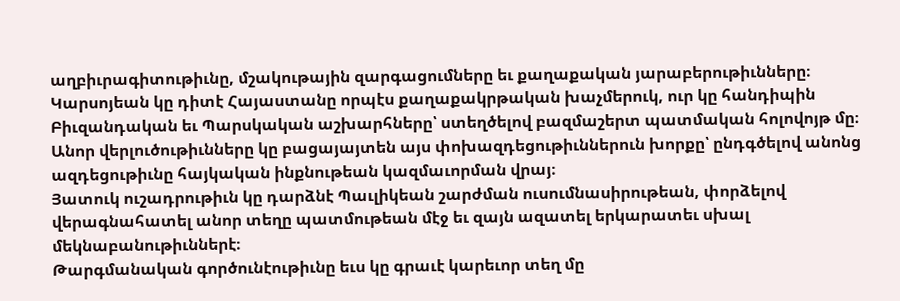աղբիւրագիտութիւնը, մշակութային զարգացումները եւ քաղաքական յարաբերութիւնները։ Կարսոյեան կը դիտէ Հայաստանը որպէս քաղաքակրթական խաչմերուկ, ուր կը հանդիպին Բիւզանդական եւ Պարսկական աշխարհները՝ ստեղծելով բազմաշերտ պատմական հոլովոյթ մը։ Անոր վերլուծութիւնները կը բացայայտեն այս փոխազդեցութիւններուն խորքը՝ ընդգծելով անոնց ազդեցութիւնը հայկական ինքնութեան կազմաւորման վրայ։
Յատուկ ուշադրութիւն կը դարձնէ Պաւլիկեան շարժման ուսումնասիրութեան, փորձելով վերագնահատել անոր տեղը պատմութեան մէջ եւ զայն ազատել երկարատեւ սխալ մեկնաբանութիւններէ։
Թարգմանական գործունէութիւնը եւս կը գրաւէ կարեւոր տեղ մը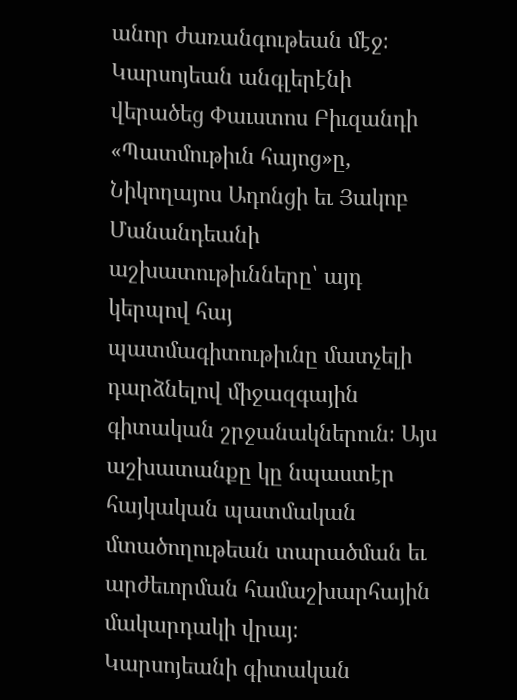անոր ժառանգութեան մէջ։ Կարսոյեան անգլերէնի վերածեց Փաւստոս Բիւզանդի «Պատմութիւն հայոց»ը, Նիկողայոս Ադոնցի եւ Յակոբ Մանանդեանի աշխատութիւնները՝ այդ կերպով հայ պատմագիտութիւնը մատչելի դարձնելով միջազգային գիտական շրջանակներուն։ Այս աշխատանքը կը նպաստէր հայկական պատմական մտածողութեան տարածման եւ արժեւորման համաշխարհային մակարդակի վրայ։
Կարսոյեանի գիտական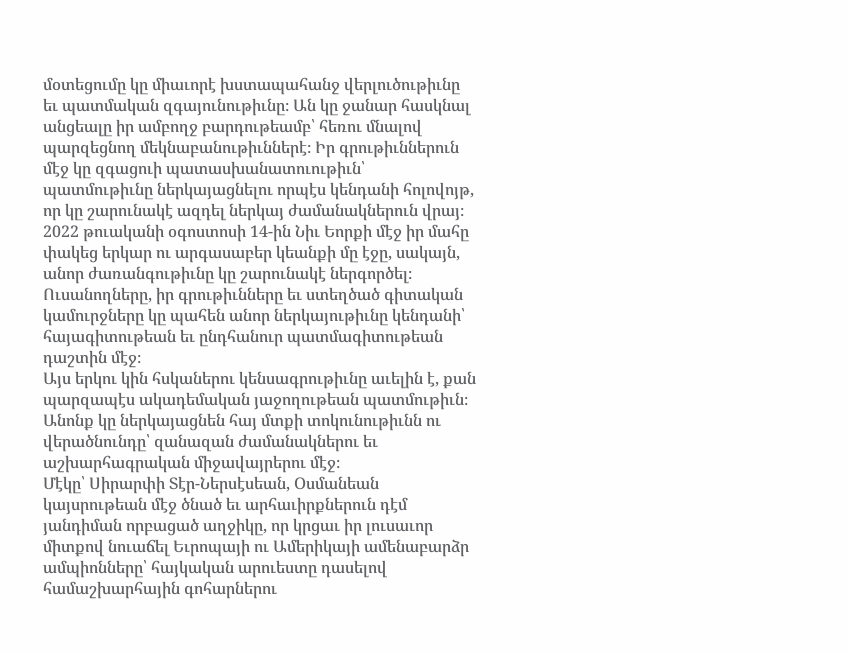մօտեցումը կը միաւորէ խստապահանջ վերլուծութիւնը եւ պատմական զգայունութիւնը։ Ան կը ջանար հասկնալ անցեալը իր ամբողջ բարդութեամբ՝ հեռու մնալով պարզեցնող մեկնաբանութիւններէ։ Իր գրութիւններուն մէջ կը զգացուի պատասխանատուութիւն՝ պատմութիւնը ներկայացնելու որպէս կենդանի հոլովոյթ, որ կը շարունակէ ազդել ներկայ ժամանակներուն վրայ։
2022 թուականի օգոստոսի 14-ին Նիւ Եորքի մէջ իր մահը փակեց երկար ու արգասաբեր կեանքի մը էջը, սակայն, անոր ժառանգութիւնը կը շարունակէ ներգործել։ Ուսանողները, իր գրութիւնները եւ ստեղծած գիտական կամուրջները կը պահեն անոր ներկայութիւնը կենդանի՝ հայագիտութեան եւ ընդհանուր պատմագիտութեան դաշտին մէջ։
Այս երկու կին հսկաներու կենսագրութիւնը աւելին է, քան պարզապէս ակադեմական յաջողութեան պատմութիւն։ Անոնք կը ներկայացնեն հայ մտքի տոկունութիւնն ու վերածնունդը՝ զանազան ժամանակներու եւ աշխարհագրական միջավայրերու մէջ։
Մէկը՝ Սիրարփի Տէր-Ներսէսեան, Օսմանեան կայսրութեան մէջ ծնած եւ արհաւիրքներուն դէմ յանդիման որբացած աղջիկը, որ կրցաւ իր լուսաւոր միտքով նուաճել Եւրոպայի ու Ամերիկայի ամենաբարձր ամպիոնները՝ հայկական արուեստը դասելով համաշխարհային գոհարներու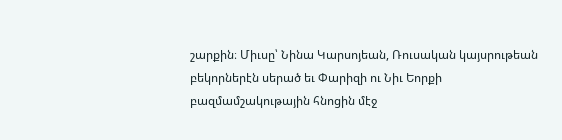շարքին։ Միւսը՝ Նինա Կարսոյեան, Ռուսական կայսրութեան բեկորներէն սերած եւ Փարիզի ու Նիւ Եորքի բազմամշակութային հնոցին մէջ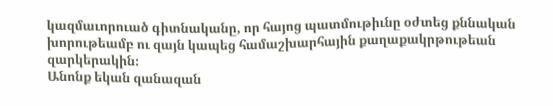կազմաւորուած գիտնականը, որ հայոց պատմութիւնը օժտեց քննական խորութեամբ ու զայն կապեց համաշխարհային քաղաքակրթութեան զարկերակին։
Անոնք եկան զանազան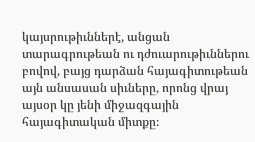կայսրութիւններէ, անցան տարագրութեան ու դժուարութիւններու բովով, բայց դարձան հայագիտութեան այն անսասան սիւները, որոնց վրայ այսօր կը յենի միջազգային հայագիտական միտքը։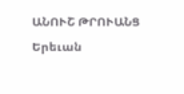ԱՆՈՒՇ ԹՐՈՒԱՆՑ
Երեւան